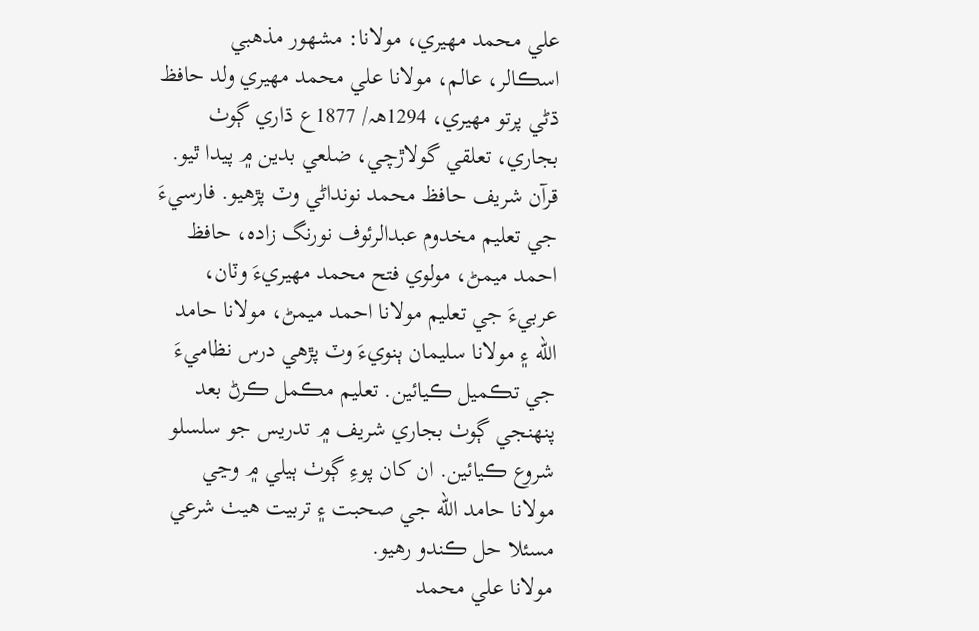علي محمد مهيري، مولانا: مشھور مذهبي اسڪالر، عالم، مولانا علي محمد مهيري ولد حافظ ڌڻي پرتو مهيري، 1294ھہ/ 1877ع ڌاري ڳوٺ بجاري، تعلقي گولاڙچي، ضلعي بدين ۾ پيدا ٿيو. قرآن شريف حافظ محمد نونداڻي وٽ پڙهيو. فارسيءَ جي تعليم مخدوم عبدالرئوف نورنگ زاده، حافظ احمد ميمڻ، مولوي فتح محمد مهيريءَ وٽان، عربيءَ جي تعليم مولانا احمد ميمڻ، مولانا حامد الله ۽ مولانا سليمان ٻنويءَ وٽ پڙهي درس نظاميءَ جي تڪميل ڪيائين. تعليم مڪمل ڪرڻ بعد پنھنجي ڳوٺ بجاري شريف ۾ تدريس جو سلسلو شروع ڪيائين. ان کان پوءِ ڳوٺ ٻيلي ۾ وڃي مولانا حامد الله جي صحبت ۽ تربيت هيٺ شرعي مسئلا حل ڪندو رهيو.
مولانا علي محمد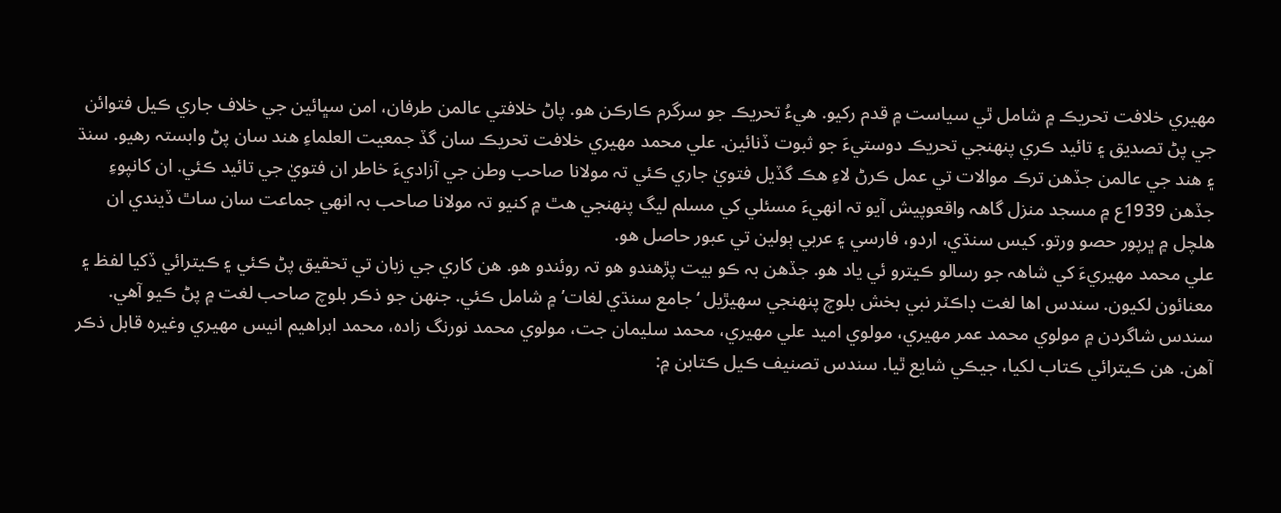مهيري خلافت تحريڪ ۾ شامل ٿي سياست ۾ قدم رکيو. هيءُ تحريڪ جو سرگرم ڪارڪن هو. پاڻ خلافتي عالمن طرفان، امن سڀائين جي خلاف جاري ڪيل فتوائن جي پڻ تصديق ۽ تائيد ڪري پنھنجي تحريڪ دوستيءَ جو ثبوت ڏنائين. علي محمد مهيري خلافت تحريڪ سان گڏ جمعيت العلماءِ هند سان پڻ وابستہ رهيو. سنڌ ۽ هند جي عالمن جڏهن ترڪ موالات تي عمل ڪرڻ لاءِ هڪ گڏيل فتويٰ جاري ڪئي تہ مولانا صاحب وطن جي آزاديءَ خاطر ان فتويٰ جي تائيد ڪئي. ان کانپوءِ جڏهن 1939ع ۾ مسجد منزل گاھہ واقعوپيش آيو تہ انهيءَ مسئلي کي مسلم ليگ پنھنجي هٿ ۾ کنيو تہ مولانا صاحب بہ انهي جماعت سان ساٿ ڏيندي ان هلچل ۾ ڀرپور حصو ورتو. کيس سنڌي، اردو، فارسي ۽ عربي ٻولين تي عبور حاصل هو.
علي محمد مهيريءَ کي شاھہ جو رسالو ڪيترو ئي ياد هو. جڏهن بہ ڪو بيت پڙهندو هو تہ روئندو هو. هن کاري جي زبان تي تحقيق پڻ ڪئي ۽ ڪيترائي ڏکيا لفظ ۽ معنائون لکيون. سندس اها لغت ڊاڪٽر نبي بخش بلوچ پنھنجي سهيڙيل ‘جامع سنڌي لغات’ ۾ شامل ڪئي. جنهن جو ذڪر بلوچ صاحب لغت ۾ پڻ ڪيو آهي. سندس شاگردن ۾ مولوي محمد عمر مهيري، مولوي اميد علي مهيري، محمد سليمان جت، مولوي محمد نورنگ زاده، محمد ابراهيم انيس مهيري وغيرہ قابل ذڪر آهن. هن ڪيترائي ڪتاب لکيا، جيڪي شايع ٿيا. سندس تصنيف ڪيل ڪتابن ۾: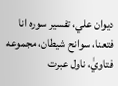ديوان علي، تفسير سوره انا فتعنا، سوانح شيطان، مجموعه فتاويٰ، ناول عبرت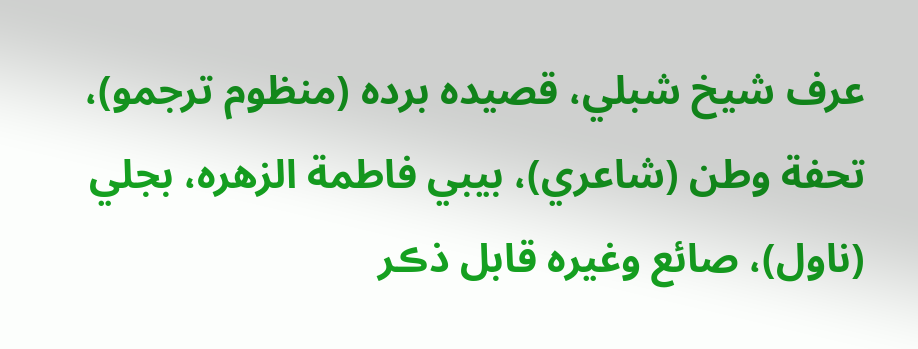عرف شيخ شبلي، قصيده برده (منظوم ترجمو)، تحفة وطن (شاعري)، بيبي فاطمة الزهره، بجلي (ناول)، صائع وغيرہ قابل ذڪر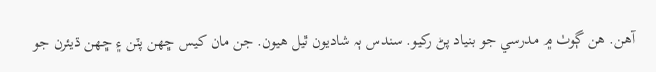آهن. هن ڳوٺ ۾ مدرسي جو بنياد پڻ رکيو. سندس ٻہ شاديون ٿيل هيون. جن مان کيس ڇھن پٽن ۽ ڇھن ڌيئرن جو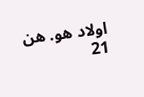اولاد هو. هن 21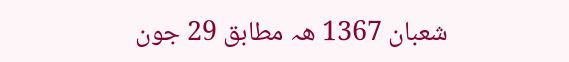شعبان 1367 ھہ مطابق 29 جون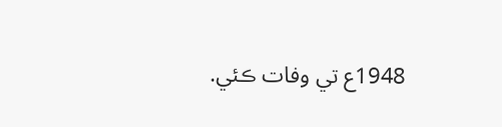1948ع تي وفات ڪئي.